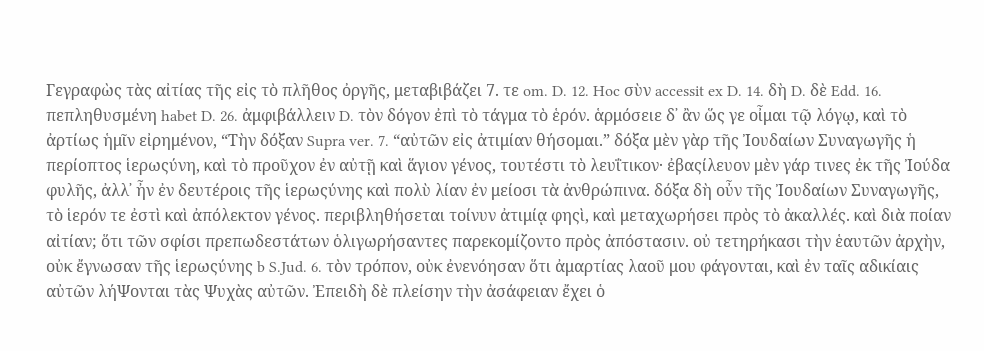Γεγραφὼς τὰς αἰτίας τῆς εἰς τὸ πλῆθος ὀργῆς, μεταβιβάζει 7. τε om. D. 12. Hoc σὺν accessit ex D. 14. δὴ D. δὲ Edd. 16. πεπληθυσμένη habet D. 26. ἀμφιβάλλειν D. τὸν δόγον ἐπὶ τὸ τάγμα τὸ ἑρόν. ἁρμόσειε δ᾿ ἂν ὥς γε οἶμαι τῷ λόγῳ, καὶ τὸ ἀρτίως ἡμῖν εἰρημένον, “Τὴν δόξαν Supra ver. 7. “αὐτῶν εἰς ἀτιμίαν θήσομαι.” δόξα μὲν γὰρ τῆς Ἰουδαίων Συναγωγῆς ἡ περίοπτος ἱερωςύνη, καὶ τὸ προῦχον ἐν αὐτῇ καὶ ἅγιον γένος, τουτέστι τὸ λευΐτικον· ἐβαςίλευον μὲν γάρ τινες ἐκ τῆς Ἰούδα φυλῆς, ἀλλ᾿ ἦν ἐν δευτέροις τῆς ἱερωςύνης καὶ πολὺ λίαν ἐν μείοσι τὰ ἀνθρώπινα. δόξα δὴ οὖν τῆς Ἰουδαίων Συναγωγῆς, τὸ ἱερόν τε ἐστὶ καὶ ἀπόλεκτον γένος. περιβληθήσεται τοίνυν ἀτιμίᾳ φηςὶ, καὶ μεταχωρήσει πρὸς τὸ ἀκαλλές. καὶ διὰ ποίαν αἰτίαν; ὅτι τῶν σφίσι πρεπωδεστάτων ὁλιγωρήσαντες παρεκομίζοντο πρὸς ἀπόστασιν. οὐ τετηρήκασι τὴν ἑαυτῶν ἀρχὴν, οὐκ ἔγνωσαν τῆς ἱερωςύνης b S.Jud. 6. τὸν τρόπον, οὐκ ἐνενόησαν ὅτι ἀμαρτίας λαοῦ μου φάγονται, καὶ ἐν ταῖς αδικίαις αὐτῶν λήΨονται τὰς Ψυχὰς αὐτῶν. Ἐπειδὴ δὲ πλείσην τὴν ἀσάφειαν ἔχει ὁ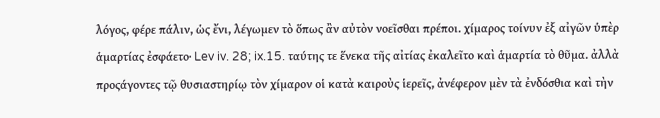λόγος, φέρε πάλιν, ὡς ἔνι, λέγωμεν τὸ ὅπως ἂν αὐτὸν νοεῖσθαι πρέποι. χίμαρος τοίνυν ἐξ αἰγῶν ὑπὲρ ἁμαρτίας ἐσφάετο· Lev iv. 28; ix.15. ταύτης τε ἕνεκα τῆς αἰτίας ἐκαλεῖτο καὶ ἁμαρτία τὸ θῦμα. ἀλλὰ προςάγοντες τῷ θυσιαστηρίῳ τὸν χίμαρον οἱ κατὰ καιροὺς ἱερεῖς, ἀνέφερον μὲν τὰ ἐνδόσθια καὶ τὴν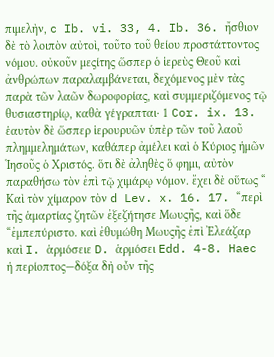πιμελὴν, c Ib. vi. 33, 4. Ib. 36. ἤσθιον δὲ τὸ λοιπὸν αὐτοὶ, τοῦτο τοῦ θείου προστάττοντος νόμου. οὐκοῦν μεςίτης ὥσπερ ὁ ἱερεὺς Θεοῦ καὶ ἀνθρώπων παραλαμβάνεται, δεχόμενος μὲν τὰς παρὰ τῶν λαῶν δωροφορίας, καὶ συμμεριζόμενος τῷ θυσιαστηρίῳ, καθὰ γέγραπται· 1 Cor. ix. 13. ἑαυτὸν δὲ ὥσπερ ἱερουρυῶν ὑπὲρ τῶν τοῦ λαοῦ πλημμελημάτων, καθάπερ ἀμέλει καὶ ὁ Κύριος ἡμῶν Ἱησοῦς ὁ Χριστός. ὅτι δὲ ἀληθὲς ὅ φημι, αὐτὸν παραθήσω τὸν ἐπὶ τῷ χιμάρῳ νόμον. ἔχει δὲ οὕτως “ Καὶ τὸν χίμαρον τὸν d Lev. x. 16. 17. “περὶ τῆς ἁμαρτίας ζητῶν ἐξεζήτησε Μωυςῆς, καὶ ὅδε “ἐμπεπύριστο. καὶ ἐθυμώθη Μωυςῆς ἐπὶ Ἐλεάζαρ καὶ I. ἁρμόσειε D. ἁρμόσει Edd. 4-8. Haec ἡ περίοπτος—δόξα δὴ οὖν τῆς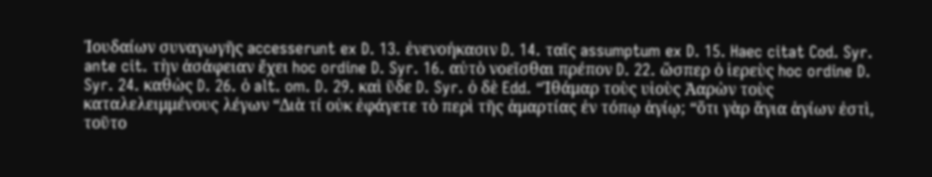Ἰουδαίων συναγωγῆς accesserunt ex D. 13. ἐνενοήκασιν D. 14. ταῖς assumptum ex D. 15. Haec citat Cod. Syr. ante cit. τὴν ἀσάφειαν ἔχει hoc ordine D. Syr. 16. αὐτὸ νοεῖσθαι πρέπον D. 22. ὥσπερ ὁ ἱερεὺς hoc ordine D. Syr. 24. καθὼς D. 26. ὁ alt. om. D. 29. καὶ ῦδε D. Syr. ὁ δὲ Edd. “Ἰθάμαρ τοὺς υἱοὺς Ἀαρὼν τοὺς καταλελειμμένους λέγων “Διὰ τί οὐκ ἐφάγετε τὸ περὶ τῆς ἁμαρτίας ἐν τόπῳ ἁγίῳ; “ὅτι γὰρ ἅγια ἁγίων ἐστὶ, τοῦτο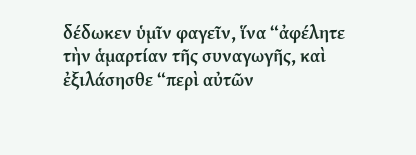δέδωκεν ὑμῖν φαγεῖν, ἵνα “ἀφέλητε τὴν ἁμαρτίαν τῆς συναγωγῆς, καὶ ἐξιλάσησθε “περὶ αὐτῶν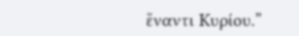ἔναντι Κυρίου.”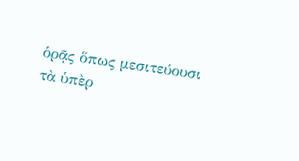ὁρᾷς ὅπως μεσιτεύουσι τὰ ὑπὲρ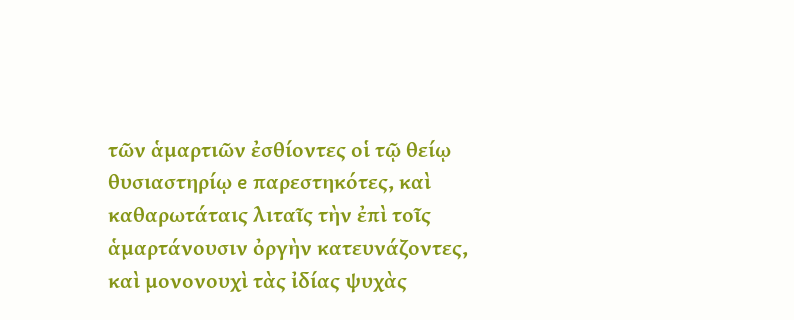τῶν ἁμαρτιῶν ἐσθίοντες οἱ τῷ θείῳ θυσιαστηρίῳ e παρεστηκότες, καὶ καθαρωτάταις λιταῖς τὴν ἐπὶ τοῖς ἁμαρτάνουσιν ὀργὴν κατευνάζοντες, καὶ μονονουχὶ τὰς ἰδίας ψυχὰς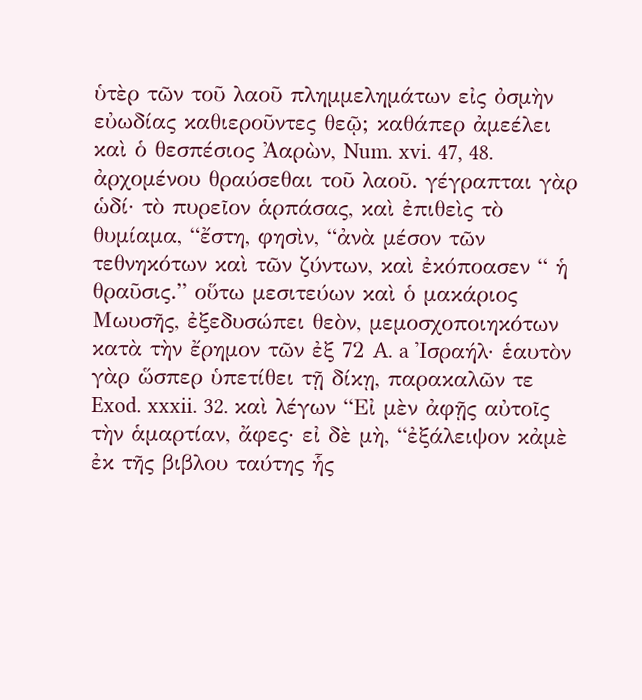ὑτὲρ τῶν τοῦ λαοῦ πλημμελημάτων εἰς ὀσμὴν εὐωδίας καθιεροῦντες θεῷ; καθάπερ ἀμεέλει καὶ ὁ θεσπέσιος Ἀαρὼν, Num. xvi. 47, 48. ἀρχομένου θραύσεθαι τοῦ λαοῦ. γέγραπται γὰρ ὡδί· τὸ πυρεῖον ἁρπάσας, καὶ ἐπιθεὶς τὸ θυμίαμα, “ἔστη, φησὶν, “ἀνὰ μέσον τῶν τεθνηκότων καὶ τῶν ζύντων, καὶ ἐκόποασεν “ ἡ θραῦσις.” οὕτω μεσιτεύων καὶ ὁ μακάριος Μωυσῆς, ἐξεδυσώπει θεὸν, μεμοσχοποιηκότων κατὰ τὴν ἔρημον τῶν ἐξ 72 A. a Ἰσραήλ· ἑαυτὸν γὰρ ὥσπερ ὑπετίθει τῇ δίκῃ, παρακαλῶν τε Exod. xxxii. 32. καὶ λέγων “Εἰ μὲν ἀφῇς αὐτοῖς τὴν ἁμαρτίαν, ἄφες· εἰ δὲ μὴ, “ἐξάλειψον κἀμὲ ἐκ τῆς βιβλου ταύτης ἧς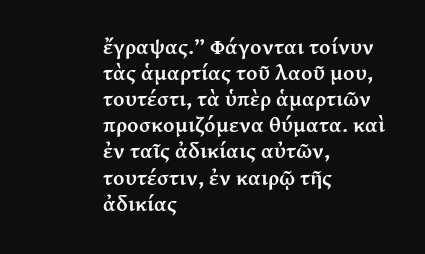ἔγραψας.” Φάγονται τοίνυν τὰς ἁμαρτίας τοῦ λαοῦ μου, τουτέστι, τὰ ὑπὲρ ἁμαρτιῶν προσκομιζόμενα θύματα. καὶ ἐν ταῖς ἀδικίαις αὐτῶν, τουτέστιν, ἐν καιρῷ τῆς ἀδικίας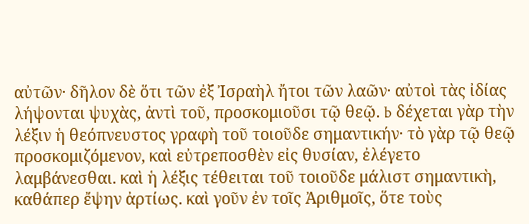αὐτῶν· δῆλον δὲ ὅτι τῶν ἐξ Ἰσραὴλ ἤτοι τῶν λαῶν· αὐτοὶ τὰς ἰδίας λήψονται ψυχὰς, ἀντὶ τοῦ, προσκομιοῦσι τῷ θεῷ. b δέχεται γὰρ τὴν λέξιν ἡ θεόπνευστος γραφὴ τοῦ τοιοῦδε σημαντικήν· τὸ γὰρ τῷ θεῷ προσκομιζόμενον, καὶ εὐτρεποσθὲν εἰς θυσίαν, ἐλέγετο λαμβάνεσθαι. καὶ ἡ λέξις τέθειται τοῦ τοιοῦδε μάλιστ σημαντικὴ, καθάπερ ἔψην ἀρτίως. καὶ γοῦν ἐν τοῖς Ἀριθμοῖς, ὅτε τοὺς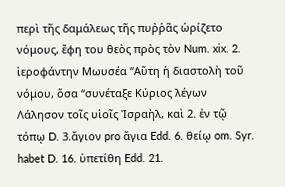περὶ τῆς δαμάλεως τῆς πυῤῥᾶς ὡρίζετο νόμους, ἔφη του θεὸς πρὸς τὸν Num. xix. 2. ἱεροφάντην Μωυσέα “Αὕτη ἡ διαστολὴ τοῦ νόμου, ὅσα “συνέταξε Κύριος λέγων Λάλησον τοῖς υἱοῖς Ἰσραὴλ, καὶ 2. ἐν τῷ τόπῳ D. 3.ἄγιον pro ἅγια Edd. 6. θείῳ om. Syr. habet D. 16. ὑπετίθη Edd. 21.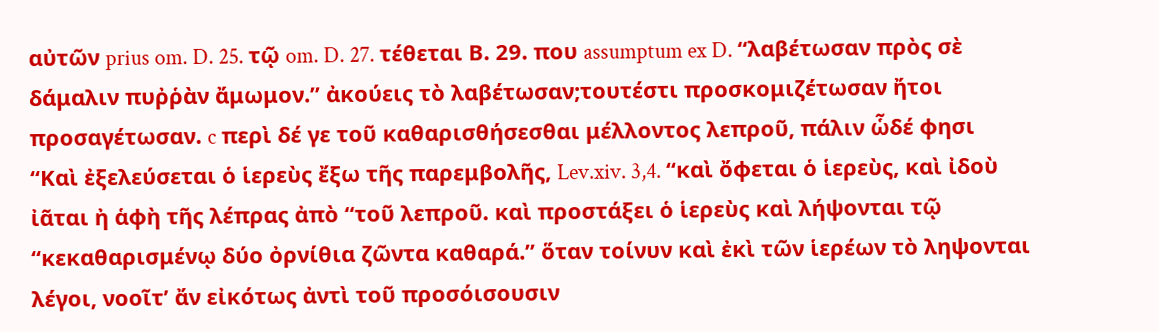αὐτῶν prius om. D. 25. τῷ om. D. 27. τέθεται Β. 29. που assumptum ex D. “λαβέτωσαν πρὸς σὲ δάμαλιν πυῤῥὰν ἄμωμον.” ἀκούεις τὸ λαβέτωσαν;τουτέστι προσκομιζέτωσαν ἤτοι προσαγέτωσαν. c περὶ δέ γε τοῦ καθαρισθήσεσθαι μέλλοντος λεπροῦ, πάλιν ὧδέ φησι “Καὶ ἐξελεύσεται ὁ ἱερεὺς ἔξω τῆς παρεμβολῆς, Lev.xiv. 3,4. “καὶ ὄφεται ὁ ἱερεὺς, καὶ ἰδοὺ ἰᾶται ἠ ἁφὴ τῆς λέπρας ἀπὸ “τοῦ λεπροῦ. καὶ προστάξει ὁ ἱερεὺς καὶ λήψονται τῷ “κεκαθαρισμένῳ δύο ὀρνίθια ζῶντα καθαρά.” ὅταν τοίνυν καὶ ἐκὶ τῶν ἱερέων τὸ ληψονται λέγοι, νοοῖτ’ ἄν εἰκότως ἀντὶ τοῦ προσόισουσιν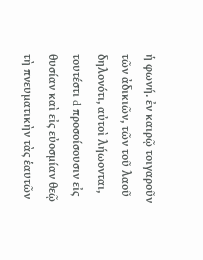ἡ φωνή. ἐν καιρῷ τοιγαροῦν τῶν ἀδικιῶν, τῶν τοῦ λαοῦ δηλονότι, αὐτοὶ λήωονται, τουτέστι d προσοίσουσιν εἰς θυσίαν καὶ εἰς εὐοσμίαν θεῷ τὴ πνευματικὴν τὰς ἑαυτῶν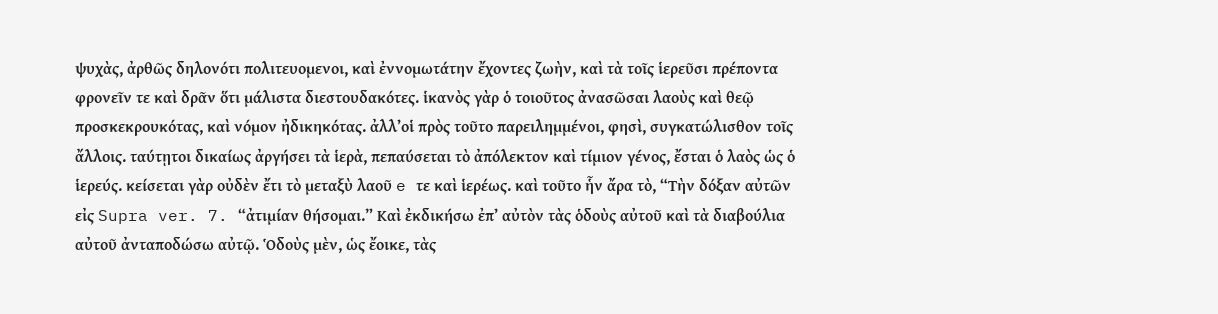ψυχὰς, ἀρθῶς δηλονότι πολιτευομενοι, καὶ ἐννομωτάτην ἔχοντες ζωὴν, καὶ τὰ τοῖς ἱερεῦσι πρέποντα φρονεῖν τε καὶ δρᾶν ὅτι μάλιστα διεστουδακότες. ἱκανὸς γὰρ ὁ τοιοῦτος ἀνασῶσαι λαοὺς καὶ θεῷ προσκεκρουκότας, καὶ νόμον ἠδικηκότας. ἀλλ’οἱ πρὸς τοῦτο παρειλημμένοι, φησὶ, συγκατώλισθον τοῖς ἄλλοις. ταύτῃτοι δικαίως ἀργήσει τὰ ἱερὰ, πεπαύσεται τὸ ἀπόλεκτον καὶ τίμιον γένος, ἔσται ὁ λαὸς ὡς ὁ ἱερεύς. κείσεται γὰρ οὐδὲν ἔτι τὸ μεταξὺ λαοῦ e τε καὶ ἱερέως. καὶ τοῦτο ἧν ἄρα τὸ, “Τὴν δόξαν αὐτῶν εἰς Supra ver. 7. “ἀτιμίαν θήσομαι.” Καὶ ἐκδικήσω ἐπ’ αὐτὸν τὰς ὁδοὺς αὐτοῦ καὶ τὰ διαβούλια αὐτοῦ ἀνταποδώσω αὐτῷ. Ὁδοὺς μὲν, ὡς ἔοικε, τὰς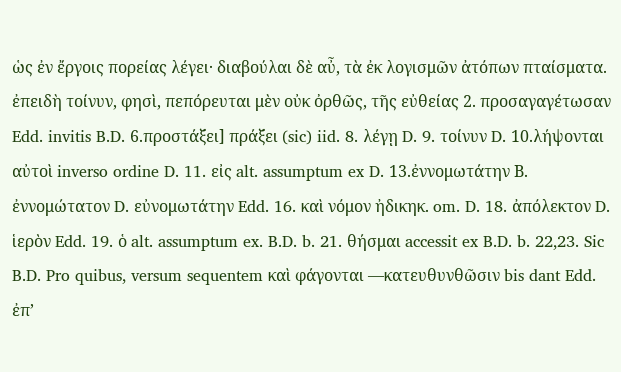ὡς ἐν ἔργοις πορείας λέγει· διαβούλαι δὲ αὖ, τὰ ἐκ λογισμῶν ἀτόπων πταίσματα. ἐπειδὴ τοίνυν, φησὶ, πεπόρευται μὲν οὐκ ὀρθῶς, τῆς εὐθείας 2. προσαγαγέτωσαν Edd. invitis B.D. 6.προστάξει] πράξει (sic) iid. 8. λέγῃ D. 9. τοίνυν D. 10.λήψονται αὐτοὶ inverso ordine D. 11. εἰς alt. assumptum ex D. 13.ἐννομωτάτην Β. ἐννομώτατον D. εὐνομωτάτην Edd. 16. καὶ νόμον ἠδικηκ. om. D. 18. ἀπόλεκτον D. ἱερὸν Edd. 19. ὁ alt. assumptum ex. B.D. b. 21. θήσμαι accessit ex B.D. b. 22,23. Sic B.D. Pro quibus, versum sequentem καὶ φάγονται —κατευθυνθῶσιν bis dant Edd. ἐπ’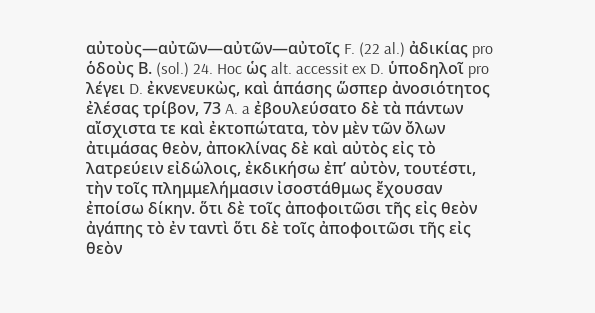αὐτοὺς—αὐτῶν—αὐτῶν—αὐτοῖς F. (22 al.) ἀδικίας pro ὁδοὺς Β. (sol.) 24. Hoc ὡς alt. accessit ex D. ὑποδηλοῖ pro λέγει D. ἐκνενευκὼς, καὶ ἁπάσης ὥσπερ ἀνοσιότητος ἐλέσας τρίβον, 73 A. a ἐβουλεύσατο δὲ τὰ πάντων αἴσχιστα τε καὶ ἐκτοπώτατα, τὸν μὲν τῶν ὄλων ἀτιμάσας θεὸν, ἀποκλίνας δὲ καὶ αὐτὸς εἰς τὸ λατρεύειν εἰδώλοις, ἐκδικήσω ἐπ’ αὐτὸν, τουτέστι, τὴν τοῖς πλημμελήμασιν ἰσοστάθμως ἔχουσαν ἐποίσω δίκην. ὅτι δὲ τοῖς ἀποφοιτῶσι τῆς εἰς θεὸν ἀγάπης τὸ ἐν ταντὶ ὅτι δὲ τοῖς ἀποφοιτῶσι τῆς εἰς θεὸν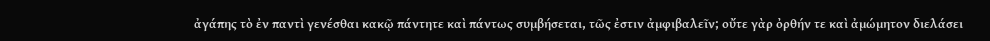ἀγάπης τὸ ἐν παντὶ γενέσθαι κακῷ πάντητε καὶ πάντως συμβήσεται, τῶς ἐστιν ἀμφιβαλεῖν; οὔτε γὰρ ὀρθήν τε καὶ ἀμώμητον διελάσει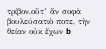τρίβον,οὔτ’ ἄν σοφὰ βουλεύσατιὸ ποτε, τὴν θείαν οὐκ ἔχων b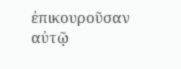ἐπικουροῦσαν αὐτῷ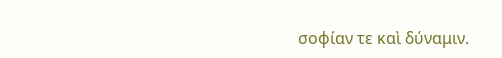σοφίαν τε καὶ δύναμιν.